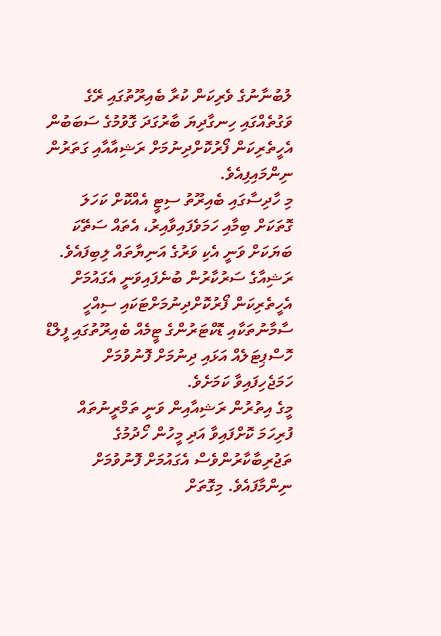ލުބުނާނުގެ ވެރިކަން ކުރާ ބެއިރޫތުގައި ރޭގެ ވަގުތެއްގައި ހިނގާދިޔަ ބާރުގަދަ ގޮވުމުގެ ސަބަބުން އެހީތެރިކަން ފޯރުކޮށްދިނުމަށް ރަޝިއާއާއި ގަތަރުން ނިންމައިފިއެވެ.
މި ހާދިސާގައި ބެއިރޫތު ސިޓީ އެއްކޮށް ކަހަލަ ގޮތަކަށް ބިމާއި ހަމަވެފައިވާއިރު، އެތައް ސަތޭކަ ބަޔަކަށް ވަނީ އެކި ވަރުގެ އަނިޔާތައް ލިބިފައެވެ.
ރަޝިއާގެ ސަރުކާރުން ބުނެފައިވަނީ އެގައުމަށް އެހީތެރިކަން ފޯރުކޮށްދިނުމަށްޓަކައި ސިއްހީ ސާމާނުތަކާއި ޑޮކްޓަރުންގެ ޓީމެއް ބެއިރޫތުގައި ފީލްޑް ހޮސްޕިޓަލެއް އަޅައި ދިނުމަށް ފޮނުވުމަށް ހަމަޖެހިފައިވާ ކަމަށެވެ.
މީގެ އިތުރުން ރަޝިއާއިން ވަނީ ތަމްރީނުތައް ފުރިހަމަ ކޮށްފައިވާ އަދި މީހުން ހޯދުމުގެ ތަޖުރިބާކާރުންވެސް އެގައުމަށް ފޮނުވުމަށް ނިންމާފައެވެ. މިގޮތަށް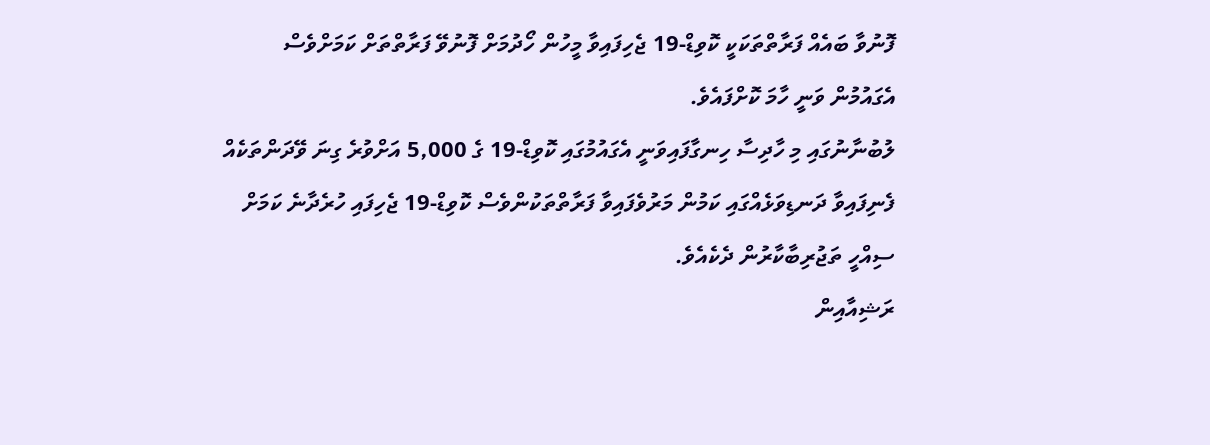ފޮނުވާ ބައެއް ފަރާތްތަކަކީ ކޮވިޑް-19 ޖެހިފައިވާ މީހުން ހޯދުމަށް ފޮނުވޭ ފަރާތްތަށް ކަމަށްވެސް އެގައުމުން ވަނީ ހާމަ ކޮށްފައެވެ.
ލުބުނާނުގައި މި ހާދިސާ ހިނގާފައިވަނީ އެގައުމުގައި ކޮވިޑް-19 ގެ 5,000 އަށްވުރެ ގިނަ ވޭދަންތަކެއް ފެނިފައިވާ ދަނޑިވަޅެއްގައި ކަމުން މަރުވެފައިވާ ފަރާތްތަކުންވެސް ކޮވިޑް-19 ޖެހިފައި ހުރެދާނެ ކަމަށް ސިއްހީ ތަޖުރިބާކާރުން ދެކެއެވެ.
ރަޝިއާއިން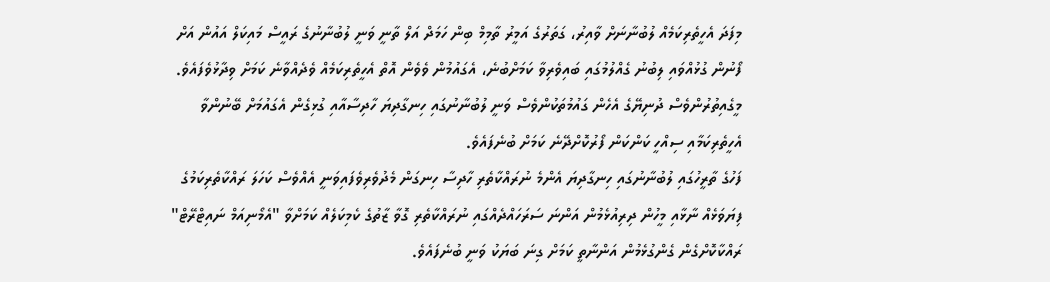މިފަދަ އެހީތެރިކަމެއް ލުބުނާނަށް ވާއިރު، ގަތަރުގެ އަމީރު ތާމިމް ބިން ހަމަދް އަލް ތާނީ ވަނީ ލުބުނާނުގެ ރައީސް މައިކަލް އައުން އަށް ފޯނުން ގުޅުއްވައި ލިބުނު ގެއްލުމުގައި ބައިވެރިވާ ކަމަށްބުނެ، އެގައުމުން ވެވެން އޮތް އެހީތެރިކަމެއް ވެދެއްވާނެ ކަމަށް ވިދާޅުވެފައެވެ.
މީގެއިތުރުންވެސް ދުނިޔޭގެ އެހެން ގައުމުތަކުންވެސް ވަނީ ލުބުނާނުގައި ހިނގާދިޔަ ހާދިސާއާއި ގުޅިގެން އެގައުމަށް ބޭނުންވާ އެހީތެރިކަމާއި ސިއްހީ ކަންކަން ފޯރުކޮށްދޭނެ ކަމަށް ބުނެފައެވެ.
ފަހުގެ ތާރީހުގައި ލުބުނާނުގައި ހިނގާދިޔަ އެންމެ ނުރައްކާތެރި ހާދިސާ ހިނގަން މެދުވެރިވެފައިވަނީ އެއްވެސް ކަހަލަ ރައްކާތެރިކަމުގެ ފިޔަވަޅެއް ނާޅާއި މީހުން ދިރިއުޅެމުން އަންނަ ސަރަހައްދެއްގައި ނުރައްކާތެރި ގޮވާ ޒާތުގެ ކެމިކަލެއް ކަމަށްވާ "އެމޯނިއަމް ނައިޓްރޭޓް" ރައްކާކޮށްގެން ގެންގުޅެމުން އަންނާތީ ކަމަށް ގިނަ ބަޔަކު ވަނީ ބުނެފައެވެ.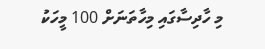މި ހާދިސާގައި މިހާތަނަށް 100 މީހަކު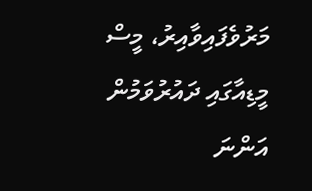މަރުވެފައިވާއިރު، މީސް މީޑިއާގައި ދައުރުވަމުން އަންނަ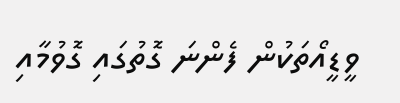ވީޑީއޯތަކުން ފެންނަ ގޮތުގައި ގޮވުމާއި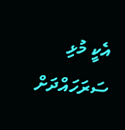އެކީ މުޅި ސަރަހައްދަށް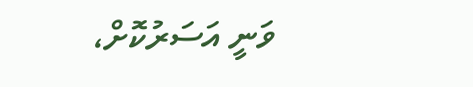ވަނީ އަސަރުކޮށް،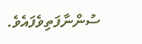ސުންނާފަތިވެފައެވެ.